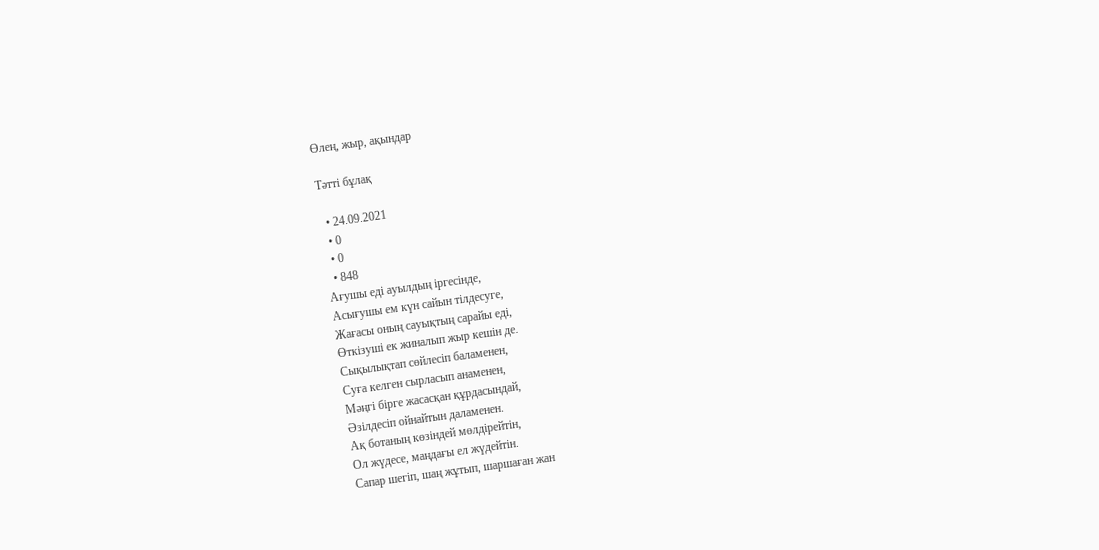Өлең, жыр, ақындар

Тәтті бұлақ

  • 24.09.2021
  • 0
  • 0
  • 848
Ағушы еді ауылдың іргесінде,
Асығушы ем күн сайын тілдесуге,
Жағасы оның сауықтың сарайы еді,
Өткізуші ек жиналып жыр кешін де.
Сықылықтап сөйлесіп баламенен,
Суға келген сырласып анаменен,
Мәңгі бірге жасасқан құрдасындай,
Әзілдесіп ойнайтын даламенен.
Ақ ботаның көзіндей мөлдірейтін,
Ол жүдесе, маңдағы ел жүдейтін.
Сапар шегіп, шаң жұтып, шаршаған жан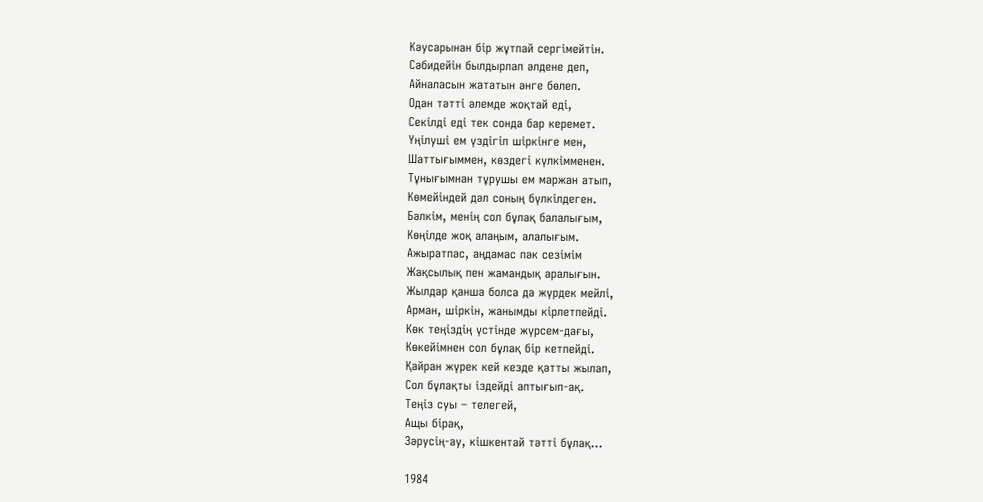Кәусарынан бір жұтпай сергімейтін.
Сәбидейін былдырлап әлдене деп,
Айналасын жататын әнге бөлеп.
Одан тәтті әлемде жоқтай еді,
Секілді еді тек сонда бар керемет.
Үңілуші ем үздігіп шіркінге мен,
Шаттығыммен, көздегі күлкімменен.
Тұнығымнан тұрушы ем маржан атып,
Көмейіндей дәл соның бүлкілдеген.
Бәлкім, менің сол бұлақ балалығым,
Көңілде жоқ алаңым, алалығым.
Ажыратпас, аңдамас пәк сезімім
Жақсылық пен жамандық аралығын.
Жылдар қанша болса да жүрдек мейлі,
Арман, шіркін, жанымды кірлетпейді.
Көк теңіздің үстінде жүрсем-дағы,
Көкейімнен сол бұлақ бір кетпейді.
Қайран жүрек кей кезде қатты жылап,
Сол бұлақты іздейді аптығып-ақ.
Теңіз суы – телегей,
Ащы бірақ,
Зәрусің-ау, кішкентай тәтті бұлақ...

1984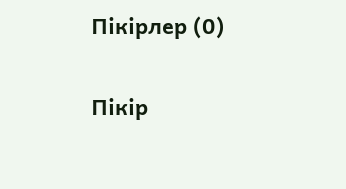Пікірлер (0)

Пікір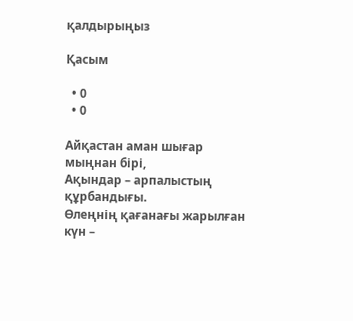қалдырыңыз

Қасым

  • 0
  • 0

Айқастан аман шығар мыңнан бірі,
Ақындар – арпалыстың құрбандығы.
Өлеңнің қағанағы жарылған күн –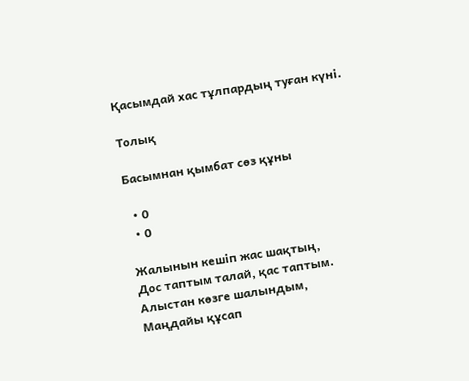Қасымдай хас тұлпардың туған күні.

Толық

Басымнан қымбат сөз құны

  • 0
  • 0

Жалынын кешіп жас шақтың,
Дос таптым талай, қас таптым.
Алыстан көзге шалындым,
Маңдайы құсап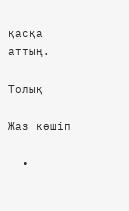қасқа аттың.

Толық

Жаз көшіп

  •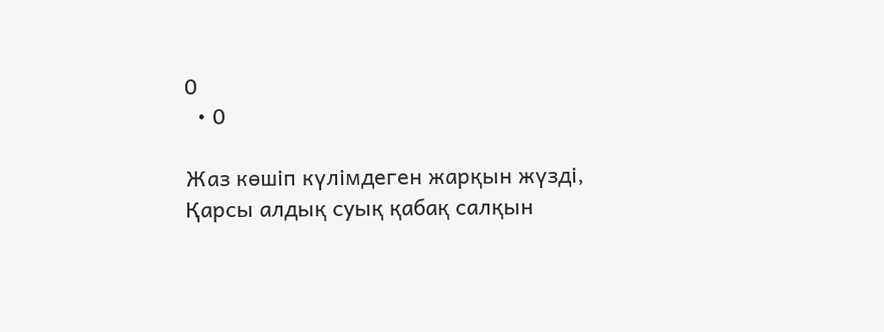0
  • 0

Жаз көшіп күлімдеген жарқын жүзді,
Қарсы алдық суық қабақ салқын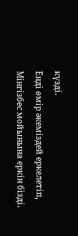күзді.
Енді өмір әкеміздей еркелетіп,
Мінгізбес мойынына еркін бізді.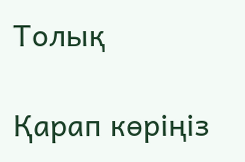Толық

Қарап көріңіз